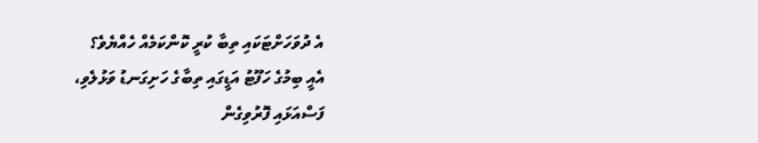އެ ދުވަހަށްޓަކައި ތިބާ ކުރީ ކޮންކަމެއް ހެއްޔެވެ؟
އެއީ ބިމުގެ ހަފޫޓު އަޑީގައި ތިބާގެ ހަށިގަނޑު ވަޅުލެވި، ފަސްއަޅައި ފޮރުވިގެން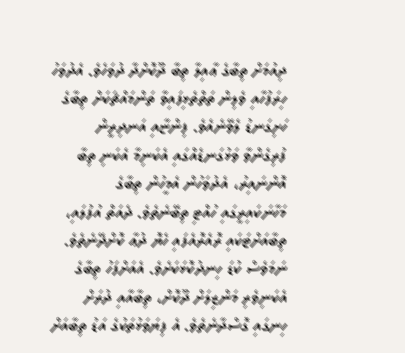ދިއުމަށް ތިބާގެ ޢާއިލާ ތިބާ ދޫކޮށްދާ ދުވަހެވެ. އެދުވަހު ހިރަފުހާއި ވެލިން ތަތްތެޅިފައިވާ ތަންމައްޗަކަށް ތިބާގެ ހަށިގަނޑު ލެވޭނެއެވެ. ފިންޏާއި އަނދިރީން ފުރިގެންވާ ވަޅުގަނޑެއްގައި އެކަނިމާ އެކަނި ތިބާ އޮންނައިރު، އެދުވަހުން އެމީހުން ތިބާގެ މަހާނަކައިރީގައި ހުއްޓި ތިބޭނެތެވެ. ދެއަތް އުފުލައި، ތިބާއަށްޓަކައި ރޮއެރޮއެފައި ހެޔޮ ދުޢާ ކޮށްދޭނެތެވެ. ނަމަވެސް ކުޑަ ހިނދުކޮޅަކަށެވެ. އެއަށްފަހު ތިބާގެ އެކަނިވެރި މަންޒިލަށް ދޫކޮށް، ތިބާއާއި ދުރަށް ހިނގައި ގޮސްދާނެތެވެ. އެ ފިޔަވަޅުތަކުގެ އަޑު ތިބާއަށް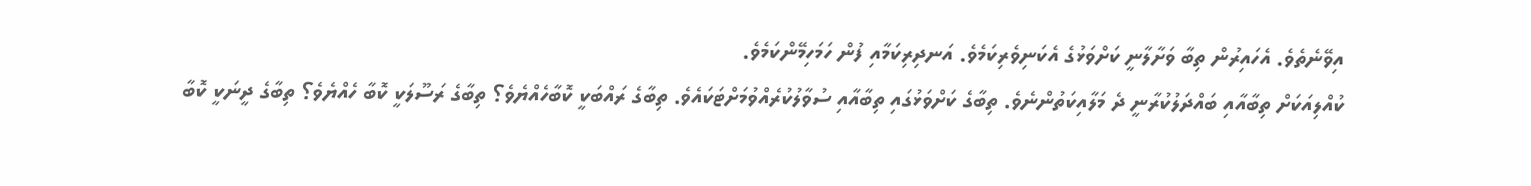އިވޭނެތެވެ. އެހައިރުން ތިބާ ވަށާލާނީ ކަށްވަޅުގެ އެކަނިވެރިކަމެވެ. އަނދިރިކަމާއި ފުން ހަމަހިމޭންކަމެވެ.
ކުއްލިއަކަށް ތިބާއާއި ބައްދަލުކުރާނީ ދެ މަލާއިކަތުންނެވެ. ތިބާގެ ކަށްވަޅުގައި ތިބާއާއި ސުވާލުކުރެއްވުމަށްޓަކައެވެ. ތިބާގެ ރައްބަކީ ކޮބާހެއްޔެވެ؟ ތިބާގެ ރަސޫލަކީ ކޮބާ ހެއްޔެވެ؟ ތިބާގެ ދީނަކީ ކޮބާ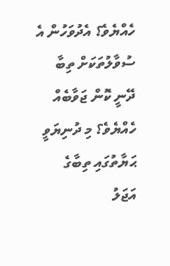ހެއްޔެވެ؟ އެދުވަހުން އެ ސުވާލުތަކަށް ތިބާ ދޭނީ ކޮން ޖަވާބެއް ހެއްޔެވެ؟ މި ދުނިޔަވީ ޙަޔާތުގައި ތިބާގެ އަޖަލު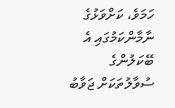ހަމަވެ، ކަށްވަޅުގެ ނާމާންކަމުގައި އެ ބޭކަލުންގެ ސުވާލުތަކަށް ޖަވާބު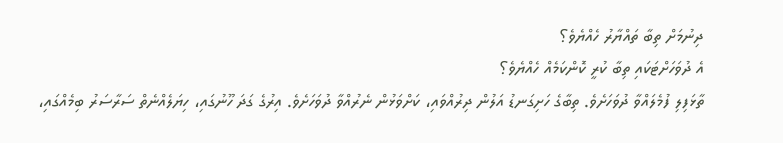ދިނުމަށް ތިބާ ތައްޔާރު ހެއްޔެވެ؟
އެ ދުވަހަށްޓަކައި ތިބާ ކުރީ ކޮންކަމެއް ހެއްޔެވެ؟
ތާޅަފިލި ފުމެލައްވާ ދުވަހަށެވެ. ތިބާގެ ހަށިގަނޑު އަލުން ދިރުއްވައި، ކަށްވަޅުން ނެރުއްވާ ދުވަހަށެވެ. އިރުގެ ގަދަ ހޫނުގައި، ހިޔަލެއްނެތް ސަރާސަރު ބިމެއްގައި،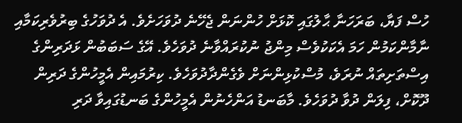ހުސް ފަޔާ، ބަރަހަނާ ޙާލުގައި ކޮޅަށް ހުންނަން ޖެހޭނެ ދުވަހަށެވެ. އެ ދުވަހުގެ ބިރުވެރިކަމާއި ނާމާންކަމުން ހަމަ އެކަކުވެސް މިންޖު ނުކުރައްވާނެ ދުވަހެވެ. އޭގެ ސަބަބުން ޅަދަރިންގެ އިސްތަށިތައް ނުރަވެ، މުސްކުޅިންނަށް ވެގެންދާދުވަހެވެ. ކިރުމައިން އެމީހުންގެ ދަރިން ދޫކޮށް، ފިލަން ދުވާ ދުވަހެވެ. މާބަނޑު އަންހެނުން އެމީހުންގެ ބަނޑުގައިވާ ދަރި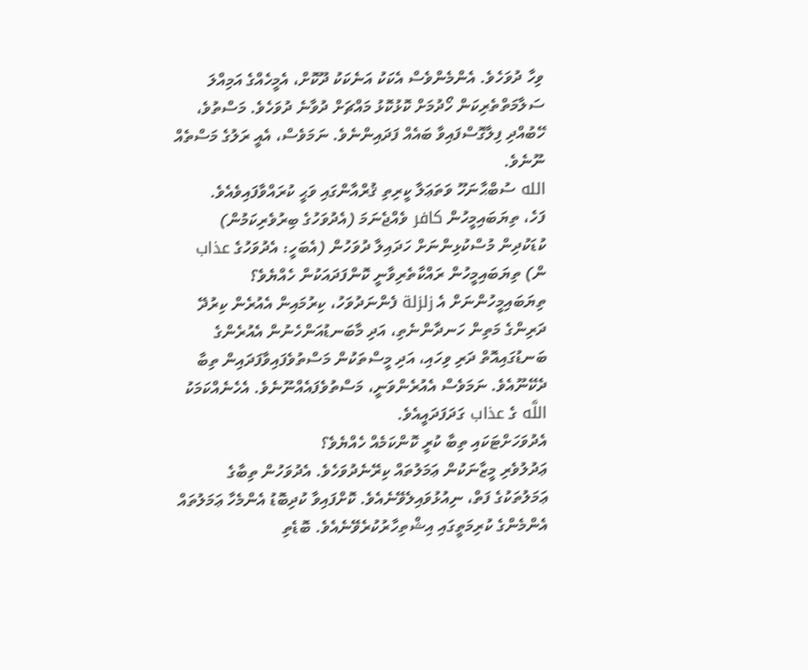ވިހާ ދުވަހެވެ. އެންމެންވެސް އެކަކު އަނެކަކު ދޫކޮށް، އެމީހެއްގެ އަމިއްލަ ސަލާމަތްތެރިކަން ހޯދުމަށް ކޮޅުކޮޅު މައްޗަށް ދުވާނެ ދުވަހެވެ. މަސްތުވެ، ހޭބުއްދި ފިލާގޮސްފައިވާ ބައެއް ފަދައިންނެވެ. ނަމަވެސް، އެއީ ރަލުގެ މަސްތެއް ނޫނެވެ.
الله ސުބްޙާނަހޫ ވަތަޢަލާ ކީރިތި ޤުރްއާންގައި ވަޙީ ކުރައްވާފައިވެއެވެ.
ފަހެ، ތިޔަބައިމީހުން كافر ވެއްޖެނަމަ (އެދުވަހުގެ ބިރުވެރިކަމުން) ކުޑަކުދިން މުސްކުޅިންނަށް ހަދައިލާ ދުވަހުން (އެބަހީ: އެދުވަހުގެ عذاب ން) ތިޔަބައިމީހުން ރައްކާތެރިވާނީ ކޮންފަދައަކުން ހެއްޔެވެ؟
ތިޔަބައިމީހުންނަށް އެ زلزلة ފެންނަދުވަހު، ކިރުމައިން އެއުރެން ކިރުދޭ ދަރިންގެ މަތިން ހަނދާންނެތި، އަދި މާބަނޑުއަންހެނުން އެއުރެންގެ ބަނޑުގައިއޮތް ދަރި ވިހައި، އަދި މީސްތަކުން މަސްތުވެފައިވާފަދައިން ތިބާ ދެކޭނޫއެވެ. ނަމަވެސް އެއުރެންވަނީ، މަސްތުވެފައެއްނޫނެވެ. އެހެނެއްކަމަކު اللَّه ގެ عذاب ގަދަފަދައީއެވެ.
އެދުވަހަށްޓަކައި ތިބާ ކުރީ ކޮންކަމެއް ހެއްޔެވެ؟
ޢަދުލުވެރި މީޒާނަކުން ޢަމަލުތައް ކިރޭނެދުވަހެވެ. އެދުވަހުން ތިބާގެ ޢަމަލުތަކުގެ ފަތް، ނިއުޅުވައިލެވޭނެއެވެ. ކޮށްފައިވާ ކުދިބޮޑު އެންމެހާ ޢަމަލުތައް އެންމެންގެ ކުރިމަތީގައި އިޝްތިހާރުކުރެވޭނެއެވެ. ބޮޑެތި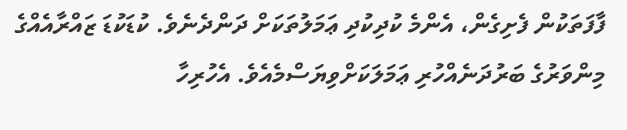ފާފަތަކުން ފެށިގެން، އެންމެ ކުދިކުދި ޢަމަލުތަކަށް ދަންދެނެވެ. ކުޑަކުޑަ ޒައްރާއެއްގެ މިންވަރުގެ ބަރުދަނެއްހުރި ޢަމަލަކަށްވިޔަސްމެއެވެ. އެހުރިހާ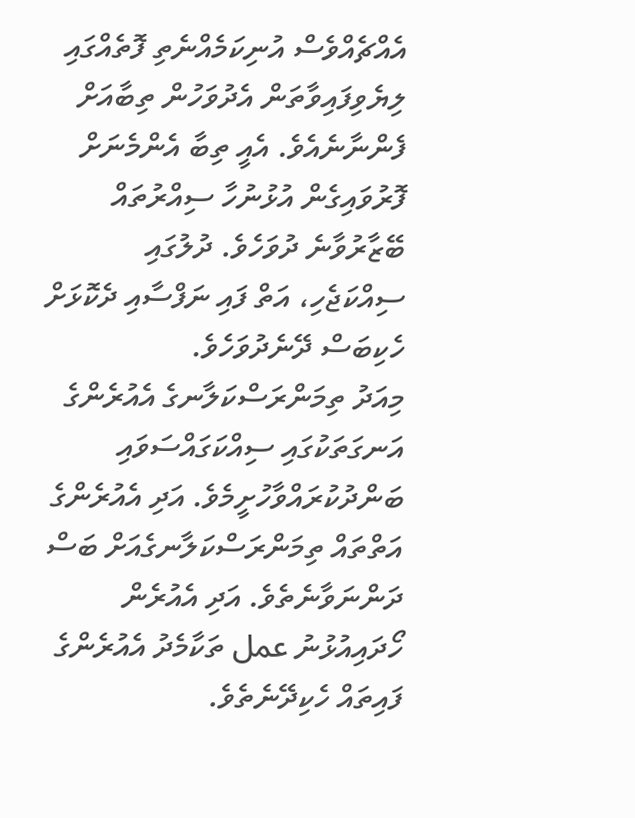އެއްޗެއްވެސް އުނިކަމެއްނެތި ފޮތެއްގައި ލިޔެވިފައިވާތަން އެދުވަހުން ތިބާއަށް ފެންނާނެއެވެ. އެއީ ތިބާ އެންމެނަށް ފޮރުވައިގެން އުޅުނުހާ ސިއްރުތައް ބޭޒާރުވާނެ ދުވަހެވެ. ދުލުގައި ސިއްކަޖެހި، އަތް ފައި ނަފްސާއި ދެކޮޅަށް ހެކިބަސް ދޭނެދުވަހެވެ.
މިއަދު ތިމަންރަސްކަލާނގެ އެއުރެންގެ އަނގަތަކުގައި ސިއްކަގައްސަވައި ބަންދުކުރައްވާހުށީމެވެ. އަދި އެއުރެންގެ އަތްތައް ތިމަންރަސްކަލާނގެއަށް ބަސް ދަންނަވާނެތެވެ. އަދި އެއުރެން ހޯދައިއުޅުނު عمل ތަކާމެދު އެއުރެންގެ ފައިތައް ހެކިދޭނެތެވެ.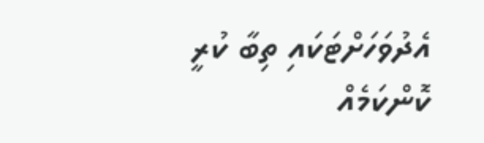އެދުވަހަށްޓަކައި ތިބާ ކުރީ ކޮންކަމެއް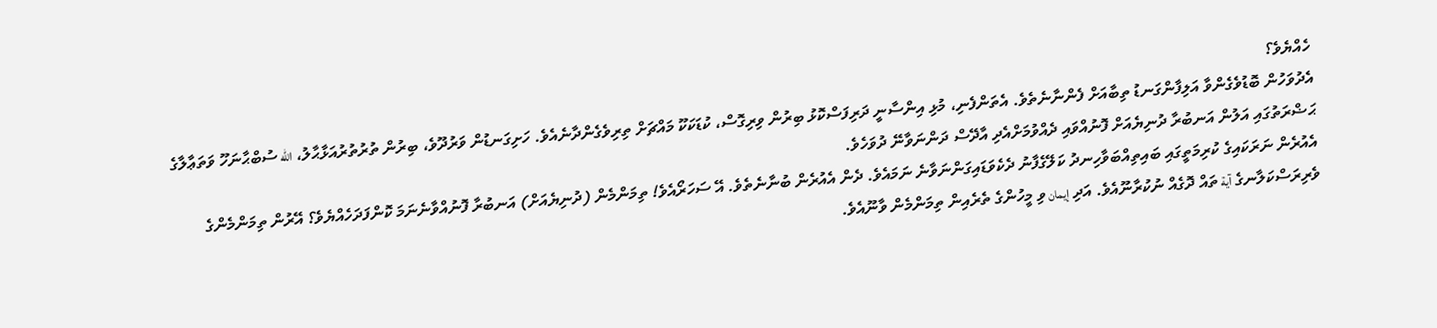ހެއްޔެވެ؟
އެދުވަހުން ބޮޑުވެގެންވާ އަލިފާންގަނޑު ތިބާއަށް ފެންނާނެތެވެ. އެތަންފެނި، މުޅި އިންސާނީ ދަރިފަސްކޮޅު ބިރުން ވިރިގޮސް، ކުޑަކަކޫ މައްޗަށް ތިރިވެގެންދާނެއެވެ. ހަށިގަނޑުން ވަރުދޫވެ، ބިރުން ތުރުތުރުއަޅާޙާލު، الله ސުބްޙާނަހޫ ވަތަޢާލާގެ ޙަޟްރަތުގައި އަލުން އަނބުރާ ދުނިޔެއަށް ފޮނުއްވައި ދެއްވުމަށްއެދި އާދޭސް ދަންނަވާނޭ ދުވަހެވެ.
އެއުރެން ނަރަކައިގެ ކުރިމަތީގައި ބައިތިއްބަވާހިނދު ކަލޭގެފާނު ދެކެވަޑައިގަންނަވާނެ ނަމައެވެ. ދެން އެއުރެން ބުނާނެތެވެ. އޭ ސަހަރޯއެވެ! ތިމަންމެން (ދުނިޔެއަށް) އަނބުރާ ފޮނުއްވާނެނަމަ ކޮންފަދަހެއްޔެވެ؟ އޭރުން ތިމަންމެންގެ ވެރިރަސްކަލާނގެ آية ތައް ދޮގެއް ނުކުރާނޫއެވެ. އަދި إيمان ވި މީހުންގެ ތެރެއިން ތިމަންމެން ވާނޫއެވެ.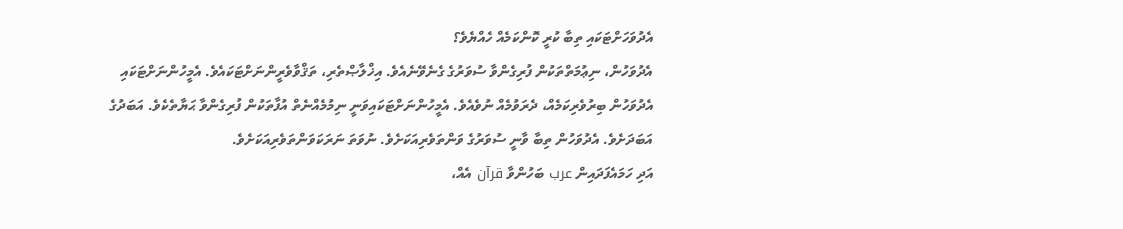އެދުވަހަށްޓަކައި ތިބާ ކުރީ ކޮންކަމެއް ހެއްޔެވެ؟
އެދުވަހުން، ނިޢުމަތްތަކުން ފުރިގެންވާ ސުވަރުގެ ގެނެވޭނެއެވެ. އިޚްލާޞްތެރި، ތަޤްވާވެރީންނަށްޓަކައެވެ. އެމީހުންނަށްޓަކައި އެދުވަހުން ބިރުވެރިކަމެއް، ދެރަވުމެއް ނުވެއެވެ. އެމީހުންނަށްޓަކައިވަނީ ނިމުމެއްނެތް އުފާތަކުން ފުރިގެންވާ ޙަޔާތެކެވެ. އަބަދުގެ އަބަދަށެވެ. އެދުވަހުން ތިބާ ވާނީ ސުވަރުގެ ވަންތަވެރިއަކަށެވެ. ނުވަތަ ނަރަކަވަންތަވެރިއަކަށެވެ.
އަދި ހަމައެފަދައިން عرب ބަހުންވާ قرآن އެއް،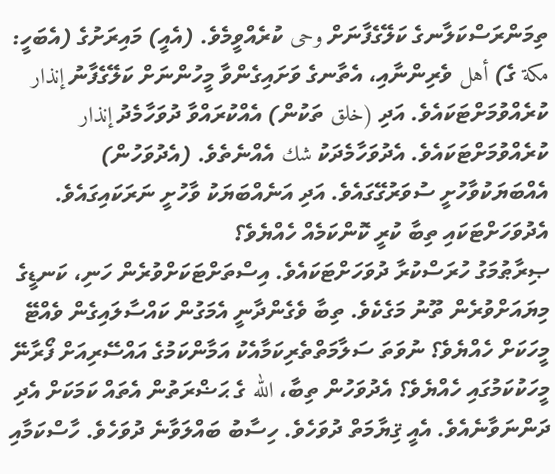ތިމަންރަސްކަލާނގެ ކަލޭގެފާނަށް وحى ކުރެއްވީމެވެ. (އެއީ) މައިރަށުގެ (އެބަހީ: مكة ގެ) أهل ވެރިންނާއި، އެތާނގެ ވަށައިގެންވާ މީހުންނަށް ކަލޭގެފާނު إنذار ކުރެއްވުމަށްޓަކައެވެ. އަދި (خلق ތަކުން) އެއްކުރައްވާ ދުވަހާމެދު إنذار ކުރެއްވުމަށްޓަކައެވެ. އެދުވަހާމެދަކު شك އެއްނެތެވެ. (އެދުވަހުން) އެއްބަޔަކުވާހުށީ ސުވަރުގޭގައެވެ. އަދި އަނެއްބަޔަކު ވާހުށީ ނަރަކައިގައެވެ.
އެދުވަހަށްޓަކައި ތިބާ ކުރީ ކޮންކަމެއް ހެއްޔެވެ؟
ޞިރާޠުމަގު ހުރަސްކުރާ ދުވަހަށްޓަކައެވެ. އިސްތަށްޓަކަށްވުރެން ހަނި، ކަނޑީގެ މިޔައަށްވުރެން ތޫނު މަގެކެވެ. ތިބާ ވެގެންދާނީ އެމަގުން ކައްސާލައިގެން ވެއްޓޭ މީހަކަށް ހެއްޔެވެ؟ ނުވަތަ ސަލާމަތްތެރިކަމާއެކު އަމާންކަމުގެ އައްސޭރިއަށް ފޯރާނޭ މީހަކުކަމުގައި ހެއްޔެވެ؟ އެދުވަހުން ތިބާ، الله ގެ ޙަޟްރަތުން އެތައް ކަމަކަށް އެދި ދަންނަވާނެއެވެ. އެއީ ޤިޔާމަތް ދުވަހެވެ. ހިސާބު ބައްލަވާނެ ދުވަހެވެ. ހާސްކަމާއި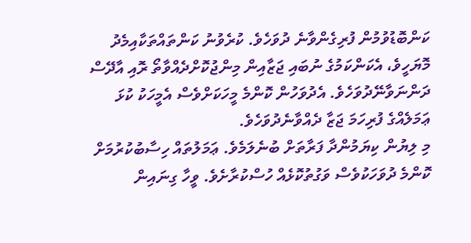ކަންބޮޑުވުމުން ފުރިގެންވާނެ ދުވަހެވެ. ކުރެވުނު ކަންތައްތަކާއިމެދު މޮޔަހީވެ، އެކަންކަމުގެ ނުބައި ޖަޒާއިން މިންޖުކޮށްދެއްވާތޯ ރޮއި އާދޭސް ދަންނަވާނޭދުވަހެވެ. އެދުވަހުން ކޮންމެ މީހަކަށްވެސް އެމީހަކު ކުޅަ ޢަމަލެއްގެ ފުރިހަމަ ޖަޒާ ދެއްވާނެދުވަހެވެ.
މި ލިޔުން ކިޔަމުންދާ ފަރާތަށް ބުނެލަމެވެ. ޢަމަލުތައް ހިސާބުކުރުމަށް ކޮންމެ ދުވަހަކުވެސް ވަގުތުކޮޅެއް ހުސްކުރާށެވެ. ވީހާ ގިނައިން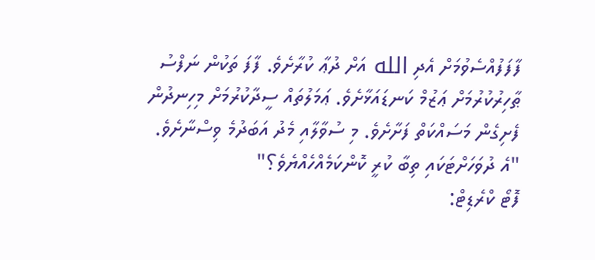ފާފަފުއްސެވުމަށް އެދި الله އަށް ދުޢާ ކުރާށެވެ. ފާފަ ތަކުން ނަފްސު ޠާހިރުކުރުމަށް ޢަޒުމް ކަނޑައަޅާށެވެ. ޢަމަލުތައް ސީދާކުރުމަށް މިހިނދުން ފެށިގެން މަސައްކަތް ފަށާށެވެ. މި ސުވާލާއި މެދު އަބަދުމެ ވިސްނާށެވެ.
"އެ ދުވަހަށްޓަކައި ތިބާ ކުރީ ކޮންކަމެއްހެއްޔެވެ؟"
ފޮޓޯ ކްރެޑިޓް: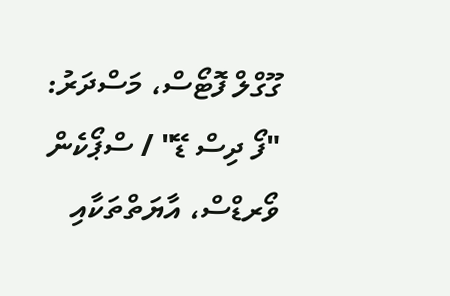ގޫގްލް ފޮޓޯސް، މަސްދަރު: "ފޯ ދިސް ޑޭ" / ސްޕޯކެން ވޯރޑްސް، އާޔަތްތަކާއި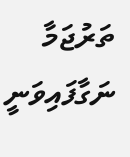ތަރުޖަމާ ނަގާފައިވަނީ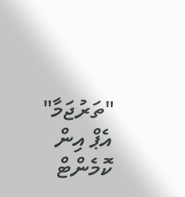"ތަރުޖަމާ" އެޕް އިން
ކޮމެންޓް